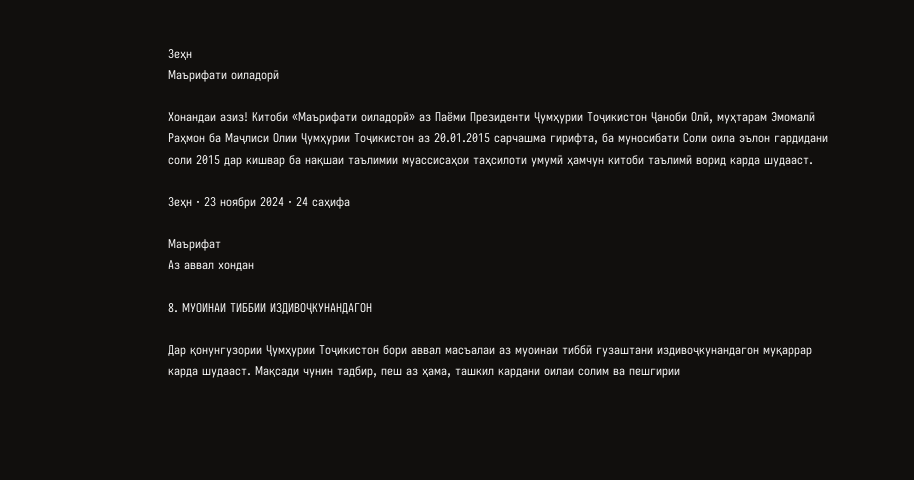Зеҳн
Маърифати оиладорӣ

Хонандаи азиз! Китоби «Маърифати оиладорӣ» аз Паёми Президенти Ҷумҳурии Тоҷикистон Ҷаноби Олӣ, муҳтарам Эмомалӣ Раҳмон ба Маҷлиси Олии Ҷумҳурии Тоҷикистон аз 20.01.2015 сарчашма гирифта, ба муносибати Соли оила эълон гардидани соли 2015 дар кишвар ба нақшаи таълимии муассисаҳои таҳсилоти умумӣ ҳамчун китоби таълимӣ ворид карда шудааст.

Зеҳн · 23 ноябри 2024 · 24 саҳифа

Маърифат
Аз аввал хондан

8. МУОИНАИ ТИББИИ ИЗДИВОҶКУНАНДАГОН

Дар қонунгузории Ҷумҳурии Тоҷикистон бори аввал масъалаи аз муоинаи тиббӣ гузаштани издивоҷкунандагон муқаррар карда шудааст. Мақсади чунин тадбир, пеш аз ҳама, ташкил кардани оилаи солим ва пешгирии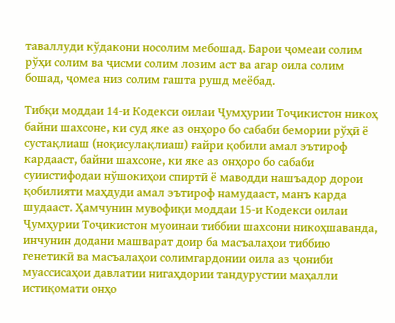таваллуди кўдакони носолим мебошад. Барои ҷомеаи солим рўҳи солим ва ҷисми солим лозим аст ва агар оила солим бошад, ҷомеа низ солим гашта рушд меёбад.

Тибқи моддаи 14-и Кодекси оилаи Ҷумҳурии Тоҷикистон никоҳ байни шахсоне, ки суд яке аз онҳоро бо сабаби бемории рўҳӣ ё сустақлиаш (ноқисулақлиаш) ғайри қобили амал эътироф кардааст, байни шахсоне, ки яке аз онҳоро бо сабаби суиистифодаи нўшокиҳои спиртӣ ё маводди нашъадор дорои қобилияти маҳдуди амал эътироф намудааст, манъ карда шудааст. Ҳамчунин мувофиқи моддаи 15-и Кодекси оилаи Ҷумҳурии Тоҷикистон муоинаи тиббии шахсони никоҳшаванда, инчунин додани машварат доир ба масъалаҳои тиббию генетикӣ ва масъалаҳои солимгардонии оила аз ҷониби муассисаҳои давлатии нигаҳдории тандурустии маҳалли истиқомати онҳо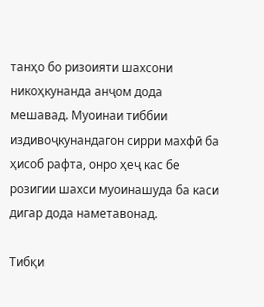танҳо бо ризоияти шахсони никоҳкунанда анҷом дода мешавад. Муоинаи тиббии издивоҷкунандагон сирри махфӣ ба ҳисоб рафта, онро ҳеҷ кас бе розигии шахси муоинашуда ба каси дигар дода наметавонад.

Тибқи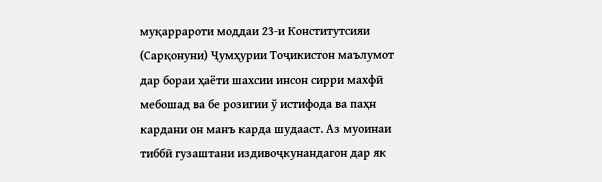муқаррароти моддаи 23-и Конститутсияи (Сарқонуни) Ҷумҳурии Тоҷикистон маълумот дар бораи ҳаёти шахсии инсон сирри махфӣ мебошад ва бе розигии ў истифода ва паҳн кардани он манъ карда шудааст. Аз муоинаи тиббӣ гузаштани издивоҷкунандагон дар як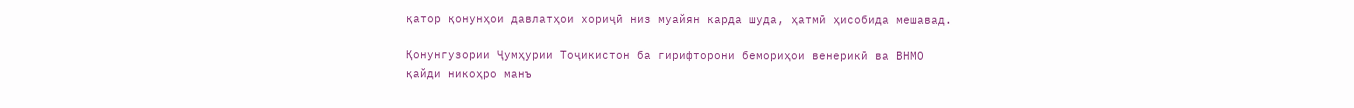қатор қонунҳои давлатҳои хориҷӣ низ муайян карда шуда, ҳатмӣ ҳисобида мешавад.

Қонунгузории Ҷумҳурии Тоҷикистон ба гирифторони бемориҳои венерикӣ ва ВНМО қайди никоҳро манъ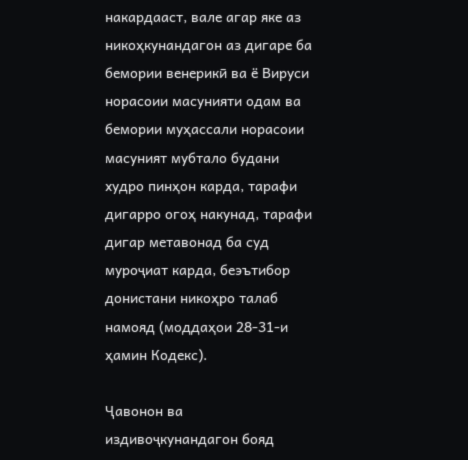накардааст, вале агар яке аз никоҳкунандагон аз дигаре ба бемории венерикӣ ва ё Вируси норасоии масунияти одам ва бемории муҳассали норасоии масуният мубтало будани худро пинҳон карда, тарафи дигарро огоҳ накунад, тарафи дигар метавонад ба суд муроҷиат карда, беэътибор донистани никоҳро талаб намояд (моддаҳои 28-31-и ҳамин Кодекс).

Ҷавонон ва издивоҷкунандагон бояд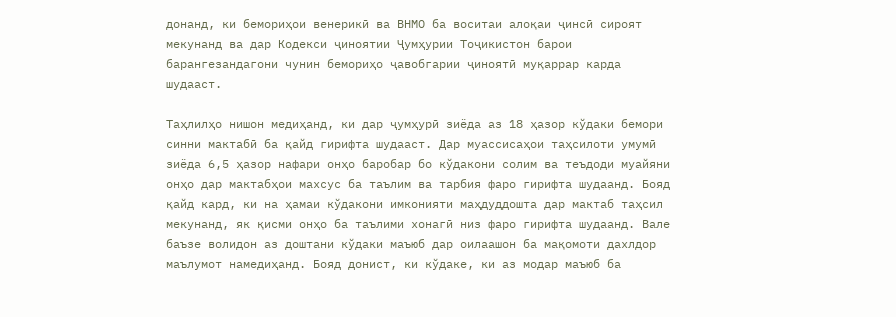донанд, ки бемориҳои венерикӣ ва ВНМО ба воситаи алоқаи ҷинсӣ сироят мекунанд ва дар Кодекси ҷиноятии Ҷумҳурии Тоҷикистон барои барангезандагони чунин бемориҳо ҷавобгарии ҷиноятӣ муқаррар карда шудааст.

Таҳлилҳо нишон медиҳанд, ки дар ҷумҳурӣ зиёда аз 18 ҳазор кўдаки бемори синни мактабӣ ба қайд гирифта шудааст. Дар муассисаҳои таҳсилоти умумӣ зиёда 6,5 ҳазор нафари онҳо баробар бо кўдакони солим ва теъдоди муайяни онҳо дар мактабҳои махсус ба таълим ва тарбия фаро гирифта шудаанд. Бояд қайд кард, ки на ҳамаи кўдакони имконияти маҳдуддошта дар мактаб таҳсил мекунанд, як қисми онҳо ба таълими хонагӣ низ фаро гирифта шудаанд. Вале баъзе волидон аз доштани кўдаки маъюб дар оилаашон ба мақомоти дахлдор маълумот намедиҳанд. Бояд донист, ки кўдаке, ки аз модар маъюб ба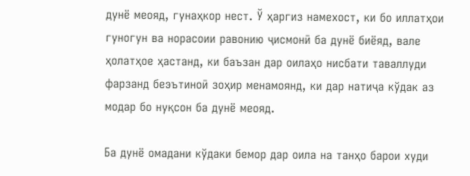дунё меояд, гунаҳкор нест. Ў ҳаргиз намехост, ки бо иллатҳои гуногун ва норасоии равонию ҷисмонӣ ба дунё биёяд, вале ҳолатҳое ҳастанд, ки баъзан дар оилаҳо нисбати таваллуди фарзанд беэътиноӣ зоҳир менамоянд, ки дар натиҷа кўдак аз модар бо нуқсон ба дунё меояд.

Ба дунё омадани кўдаки бемор дар оила на танҳо барои худи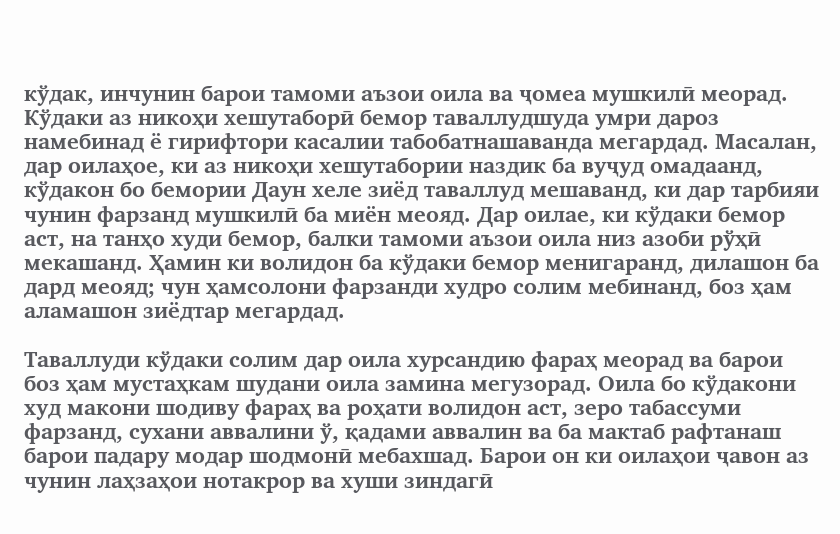кўдак, инчунин барои тамоми аъзои оила ва ҷомеа мушкилӣ меорад. Кўдаки аз никоҳи хешутаборӣ бемор таваллудшуда умри дароз намебинад ё гирифтори касалии табобатнашаванда мегардад. Масалан, дар оилаҳое, ки аз никоҳи хешутабории наздик ба вуҷуд омадаанд, кўдакон бо бемории Даун хеле зиёд таваллуд мешаванд, ки дар тарбияи чунин фарзанд мушкилӣ ба миён меояд. Дар оилае, ки кўдаки бемор аст, на танҳо худи бемор, балки тамоми аъзои оила низ азоби рўҳӣ мекашанд. Ҳамин ки волидон ба кўдаки бемор менигаранд, дилашон ба дард меояд; чун ҳамсолони фарзанди худро солим мебинанд, боз ҳам аламашон зиёдтар мегардад.

Таваллуди кўдаки солим дар оила хурсандию фараҳ меорад ва барои боз ҳам мустаҳкам шудани оила замина мегузорад. Оила бо кўдакони худ макони шодиву фараҳ ва роҳати волидон аст, зеро табассуми фарзанд, сухани аввалини ў, қадами аввалин ва ба мактаб рафтанаш барои падару модар шодмонӣ мебахшад. Барои он ки оилаҳои ҷавон аз чунин лаҳзаҳои нотакрор ва хуши зиндагӣ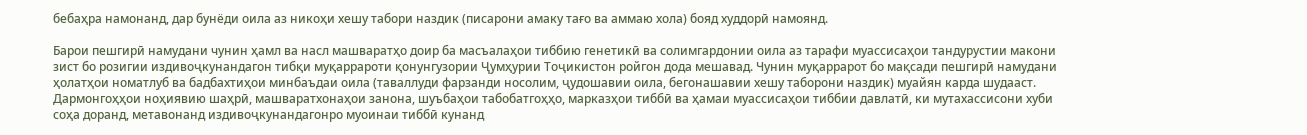бебаҳра намонанд, дар бунёди оила аз никоҳи хешу табори наздик (писарони амаку тағо ва аммаю хола) бояд худдорӣ намоянд.

Барои пешгирӣ намудани чунин ҳамл ва насл машваратҳо доир ба масъалаҳои тиббию генетикӣ ва солимгардонии оила аз тарафи муассисаҳои тандурустии макони зист бо розигии издивоҷкунандагон тибқи муқаррароти қонунгузории Ҷумҳурии Тоҷикистон ройгон дода мешавад. Чунин муқаррарот бо мақсади пешгирӣ намудани ҳолатҳои номатлуб ва бадбахтиҳои минбаъдаи оила (таваллуди фарзанди носолим, ҷудошавии оила, бегонашавии хешу таборони наздик) муайян карда шудааст. Дармонгоҳҳои ноҳиявию шаҳрӣ, машваратхонаҳои занона, шуъбаҳои табобатгоҳҳо, марказҳои тиббӣ ва ҳамаи муассисаҳои тиббии давлатӣ, ки мутахассисони хуби соҳа доранд, метавонанд издивоҷкунандагонро муоинаи тиббӣ кунанд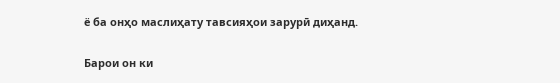ё ба онҳо маслиҳату тавсияҳои зарурӣ диҳанд.

Барои он ки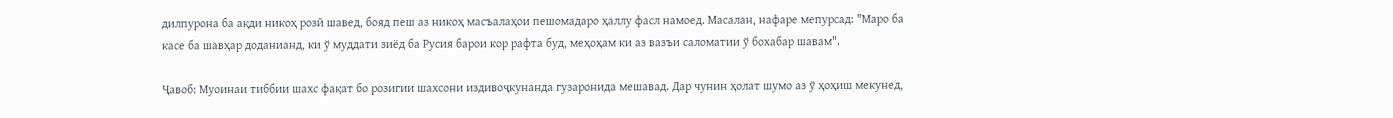дилпурона ба ақди никоҳ розӣ шавед, бояд пеш аз никоҳ масъалаҳои пешомадаро ҳаллу фасл намоед. Масалан, нафаре мепурсад: "Маро ба касе ба шавҳар доданианд, ки ў муддати зиёд ба Русия барои кор рафта буд, меҳоҳам ки аз вазъи саломатии ў бохабар шавам".

Ҷавоб: Муоинаи тиббии шахс фақат бо розигии шахсони издивоҷкунанда гузаронида мешавад. Дар чунин ҳолат шумо аз ў ҳоҳиш мекунед,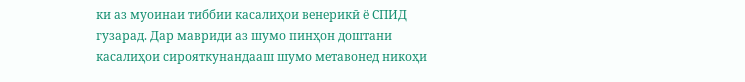ки аз муоинаи тиббии касалиҳои венерикӣ ё СПИД гузарад. Дар мавриди аз шумо пинҳон доштани касалиҳои сирояткунандааш шумо метавонед никоҳи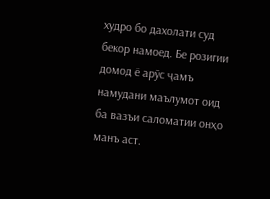худро бо дахолати суд бекор намоед. Бе розигии домод ё арўс ҷамъ намудани маълумот оид ба вазъи саломатии онҳо манъ аст.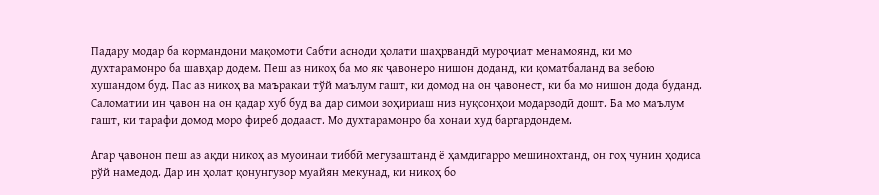Падару модар ба кормандони мақомоти Сабти асноди ҳолати шаҳрвандӣ муроҷиат менамоянд, ки мо духтарамонро ба шавҳар додем. Пеш аз никоҳ ба мо як ҷавонеро нишон доданд, ки қоматбаланд ва зебою хушандом буд. Пас аз никоҳ ва маъракаи тўй маълум гашт, ки домод на он ҷавонест, ки ба мо нишон дода буданд. Саломатии ин ҷавон на он қадар хуб буд ва дар симои зоҳириаш низ нуқсонҳои модарзодӣ дошт. Ба мо маълум гашт, ки тарафи домод моро фиреб додааст. Мо духтарамонро ба хонаи худ баргардондем.

Агар ҷавонон пеш аз ақди никоҳ аз муоинаи тиббӣ мегузаштанд ё ҳамдигарро мешинохтанд, он гоҳ чунин ҳодиса рўй намедод. Дар ин ҳолат қонунгузор муайян мекунад, ки никоҳ бо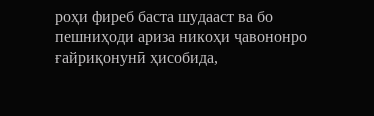роҳи фиреб баста шудааст ва бо пешниҳоди ариза никоҳи ҷавононро ғайриқонунӣ ҳисобида,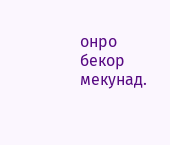онро бекор мекунад.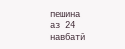пешина
аз 24
навбатӣ